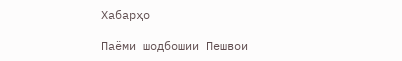Хабарҳо

Паёми шодбошии Пешвои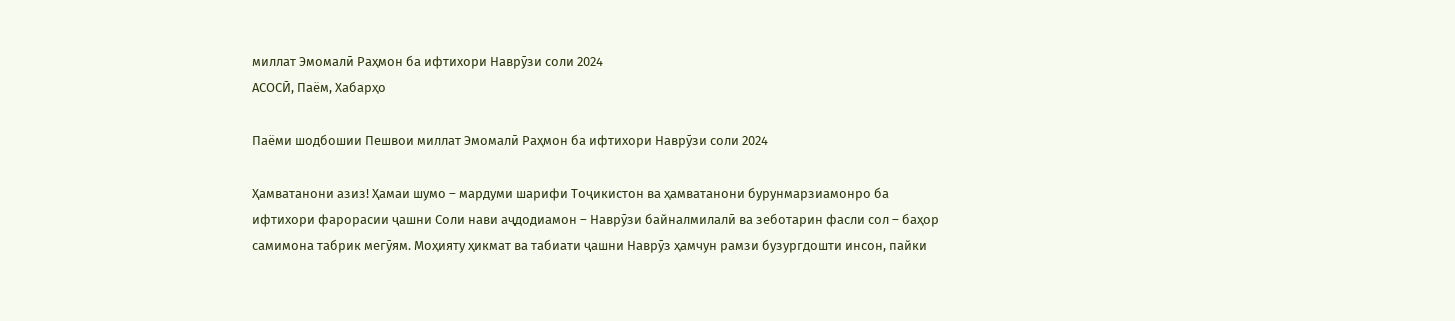миллат Эмомалӣ Раҳмон ба ифтихори Наврӯзи соли 2024
АСОСӢ, Паём, Хабарҳо

Паёми шодбошии Пешвои миллат Эмомалӣ Раҳмон ба ифтихори Наврӯзи соли 2024

Ҳамватанони азиз! Ҳамаи шумо – мардуми шарифи Тоҷикистон ва ҳамватанони бурунмарзиамонро ба ифтихори фарорасии ҷашни Соли нави аҷдодиамон – Наврӯзи байналмилалӣ ва зеботарин фасли сол – баҳор самимона табрик мегӯям. Моҳияту ҳикмат ва табиати ҷашни Наврӯз ҳамчун рамзи бузургдошти инсон, пайки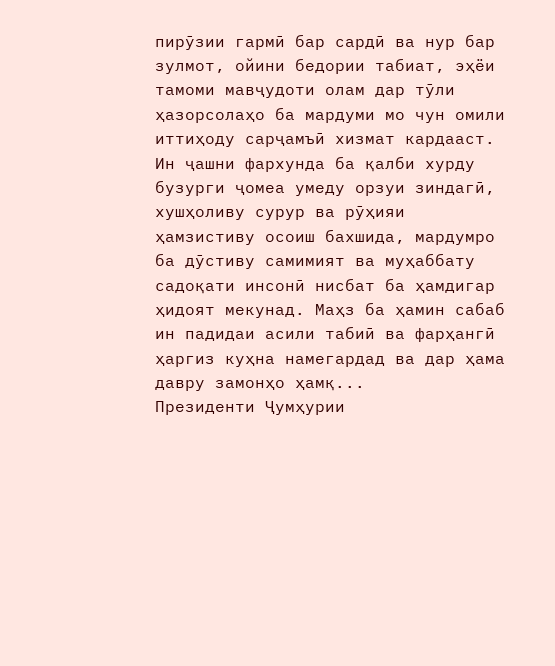пирӯзии гармӣ бар сардӣ ва нур бар зулмот, ойини бедории табиат, эҳёи тамоми мавҷудоти олам дар тӯли ҳазорсолаҳо ба мардуми мо чун омили иттиҳоду сарҷамъӣ хизмат кардааст. Ин ҷашни фархунда ба қалби хурду бузурги ҷомеа умеду орзуи зиндагӣ, хушҳоливу сурур ва рӯҳияи ҳамзистиву осоиш бахшида, мардумро ба дӯстиву самимият ва муҳаббату садоқати инсонӣ нисбат ба ҳамдигар ҳидоят мекунад. Маҳз ба ҳамин сабаб ин падидаи асили табиӣ ва фарҳангӣ ҳаргиз куҳна намегардад ва дар ҳама давру замонҳо ҳамқ...
Президенти Ҷумҳурии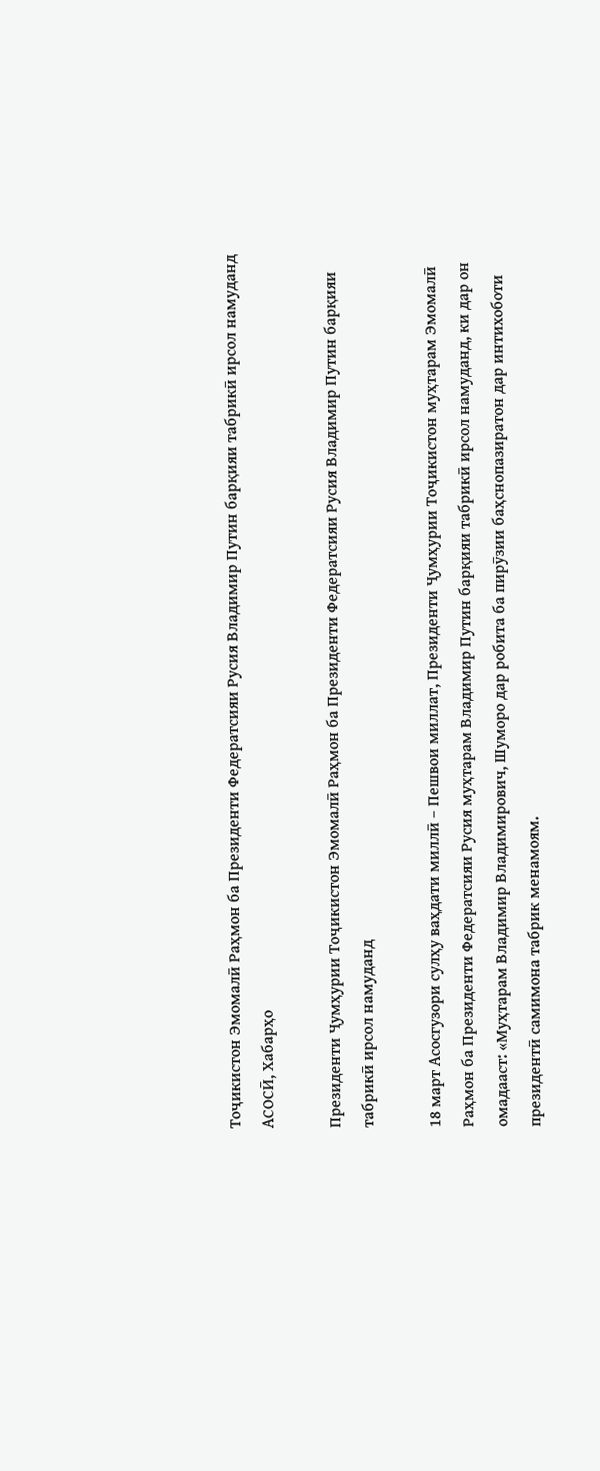Тоҷикистон Эмомалӣ Раҳмон ба Президенти Федератсияи Русия Владимир Путин барқияи табрикӣ ирсол намуданд
АСОСӢ, Хабарҳо

Президенти Ҷумҳурии Тоҷикистон Эмомалӣ Раҳмон ба Президенти Федератсияи Русия Владимир Путин барқияи табрикӣ ирсол намуданд

18 март Асосгузори сулҳу ваҳдати миллӣ – Пешвои миллат, Президенти Ҷумҳурии Тоҷикистон муҳтарам Эмомалӣ Раҳмон ба Президенти Федератсияи Русия муҳтарам Владимир Путин барқияи табрикӣ ирсол намуданд, ки дар он омадааст: «Муҳтарам Владимир Владимирович, Шуморо дар робита ба пирӯзии баҳснопазиратон дар интихоботи президентӣ самимона табрик менамоям.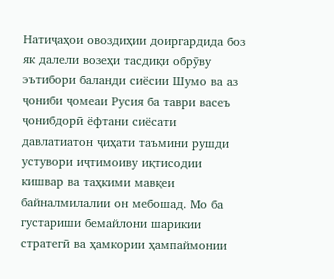Натиҷаҳои овоздиҳии доиргардида боз як далели возеҳи тасдиқи обрӯву эътибори баланди сиёсии Шумо ва аз ҷониби ҷомеаи Русия ба таври васеъ ҷонибдорӣ ёфтани сиёсати давлатиатон ҷиҳати таъмини рушди устувори иҷтимоиву иқтисодии кишвар ва таҳкими мавқеи байналмилалии он мебошад. Мо ба густариши бемайлони шарикии стратегӣ ва ҳамкории ҳампаймонии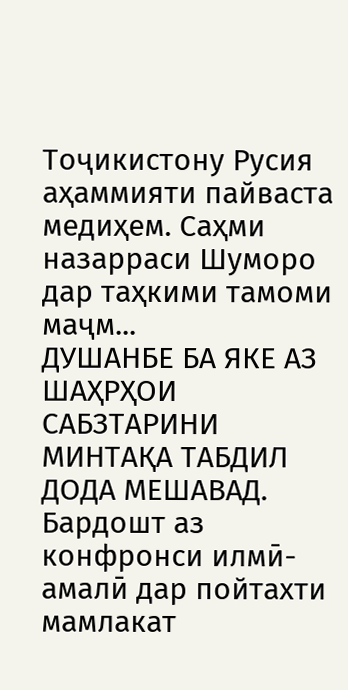Тоҷикистону Русия аҳаммияти пайваста медиҳем. Саҳми назарраси Шуморо дар таҳкими тамоми маҷм...
ДУШАНБЕ БА ЯКЕ АЗ ШАҲРҲОИ САБЗТАРИНИ МИНТАҚА ТАБДИЛ ДОДА МЕШАВАД. Бардошт аз конфронси илмӣ-амалӣ дар пойтахти мамлакат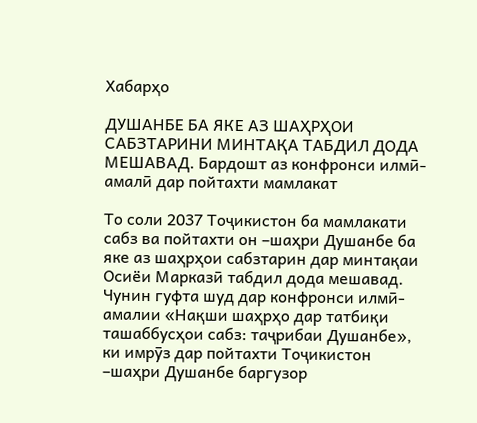Хабарҳо

ДУШАНБЕ БА ЯКЕ АЗ ШАҲРҲОИ САБЗТАРИНИ МИНТАҚА ТАБДИЛ ДОДА МЕШАВАД. Бардошт аз конфронси илмӣ-амалӣ дар пойтахти мамлакат

То соли 2037 Тоҷикистон ба мамлакати сабз ва пойтахти он –шаҳри Душанбе ба яке аз шаҳрҳои сабзтарин дар минтақаи Осиёи Марказӣ табдил дода мешавад. Чунин гуфта шуд дар конфронси илмӣ-амалии «Нақши шаҳрҳо дар татбиқи ташаббусҳои сабз: таҷрибаи Душанбе», ки имрӯз дар пойтахти Тоҷикистон –шаҳри Душанбе баргузор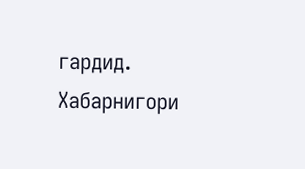гардид. Хабарнигори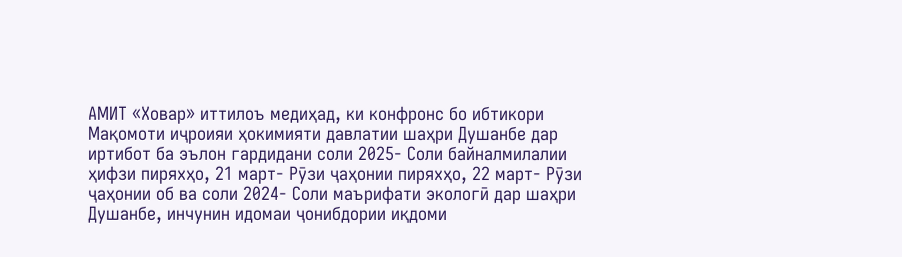АМИТ «Ховар» иттилоъ медиҳад, ки конфронс бо ибтикори Мақомоти иҷроияи ҳокимияти давлатии шаҳри Душанбе дар иртибот ба эълон гардидани соли 2025- Соли байналмилалии ҳифзи пиряхҳо, 21 март- Рӯзи ҷаҳонии пиряхҳо, 22 март- Рӯзи ҷаҳонии об ва соли 2024- Соли маърифати экологӣ дар шаҳри Душанбе, инчунин идомаи ҷонибдории иқдоми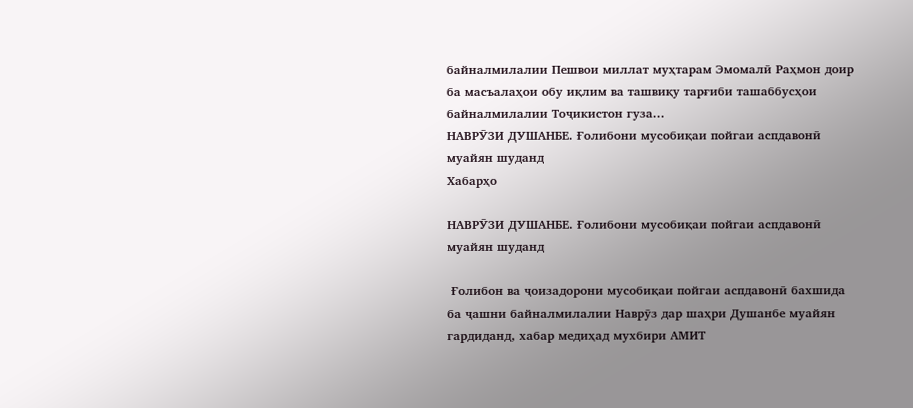байналмилалии Пешвои миллат муҳтарам Эмомалӣ Раҳмон доир ба масъалаҳои обу иқлим ва ташвиқу тарғиби ташаббусҳои байналмилалии Тоҷикистон гуза...
НАВРӮЗИ ДУШАНБЕ. Ғолибони мусобиқаи пойгаи аспдавонӣ муайян шуданд
Хабарҳо

НАВРӮЗИ ДУШАНБЕ. Ғолибони мусобиқаи пойгаи аспдавонӣ муайян шуданд

 Ғолибон ва ҷоизадорони мусобиқаи пойгаи аспдавонӣ бахшида ба ҷашни байналмилалии Наврӯз дар шаҳри Душанбе муайян гардиданд, хабар медиҳад мухбири АМИТ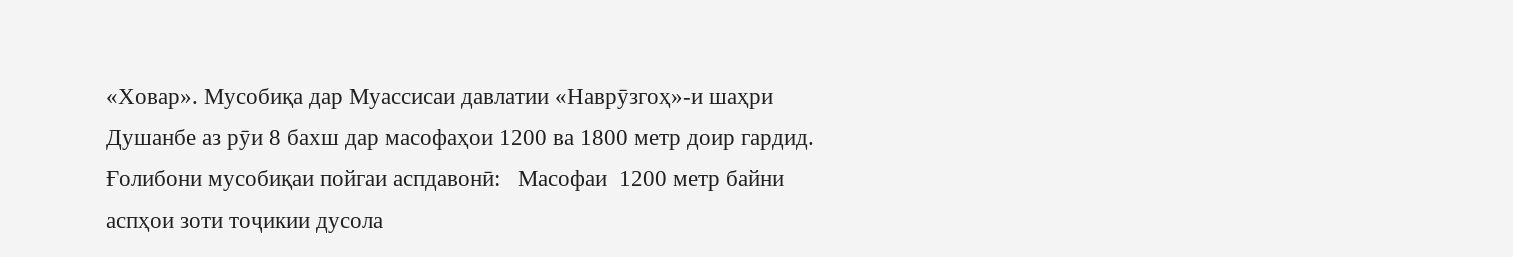«Ховар». Мусобиқа дар Муассисаи давлатии «Наврӯзгоҳ»-и шаҳри Душанбе аз рӯи 8 бахш дар масофаҳои 1200 ва 1800 метр доир гардид.  Ғолибони мусобиқаи пойгаи аспдавонӣ:   Масофаи  1200 метр байни аспҳои зоти тоҷикии дусола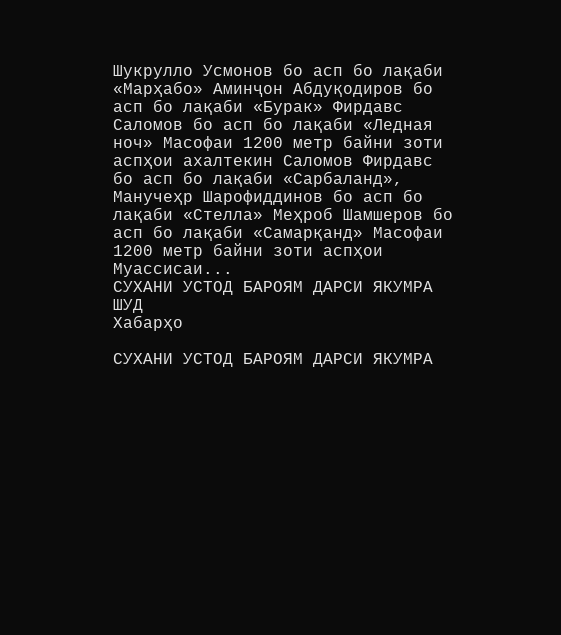Шукрулло Усмонов бо асп бо лақаби «Марҳабо» Аминҷон Абдуқодиров бо асп бо лақаби «Бурак» Фирдавс Саломов бо асп бо лақаби «Ледная ноч» Масофаи 1200 метр байни зоти аспҳои ахалтекин Саломов Фирдавс бо асп бо лақаби «Сарбаланд», Манучеҳр Шарофиддинов бо асп бо лақаби «Стелла» Меҳроб Шамшеров бо асп бо лақаби «Самарқанд» Масофаи 1200 метр байни зоти аспҳои Муассисаи...
СУХАНИ УСТОД БАРОЯМ ДАРСИ ЯКУМРА ШУД
Хабарҳо

СУХАНИ УСТОД БАРОЯМ ДАРСИ ЯКУМРА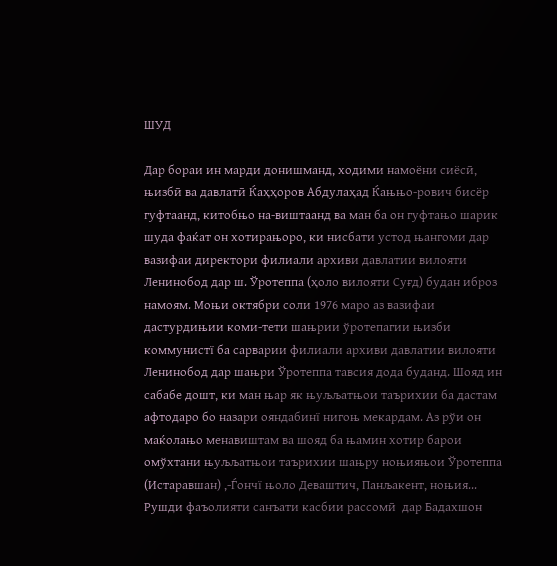ШУД

Дар бораи ин марди донишманд, ходими намоёни сиёсӣ, њизбӣ ва давлатӣ Ќаҳҳоров Абдулаҳад Ќањњо-рович бисёр гуфтаанд, китобњо на-виштаанд ва ман ба он гуфтањо шарик шуда фаќат он хотирањоро, ки нисбати устод њангоми дар вазифаи директори филиали архиви давлатии вилояти Ленинобод дар ш. Ўротеппа (ҳоло вилояти Суғд) будан иброз намоям. Моњи октябри соли 1976 маро аз вазифаи дастурдињии коми-тети шањрии ўротепагии њизби коммунистї ба сарварии филиали архиви давлатии вилояти Ленинобод дар шањри Ўротеппа тавсия дода буданд. Шояд ин сабабе дошт, ки ман њар як њуљљатњои таърихии ба дастам афтодаро бо назари ояндабинї нигоњ мекардам. Аз рўи он маќолањо менавиштам ва шояд ба њамин хотир барои омўхтани њуљљатњои таърихии шањру ноњияњои Ўротеппа (Истаравшан) ,-Ѓончї њоло Деваштич, Панљакент, ноњия...
Рушди фаъолияти санъати касбии рассомӣ  дар Бадахшон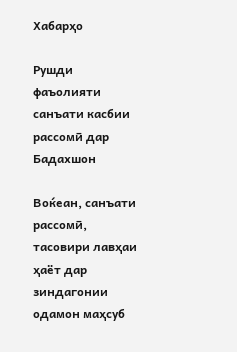Хабарҳо

Рушди фаъолияти санъати касбии рассомӣ дар Бадахшон

Воќеан, санъати рассомӣ, тасовири лавҳаи ҳаёт дар зиндагонии одамон маҳсуб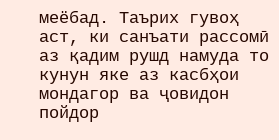меёбад. Таърих гувоҳ аст, ки санъати рассомӣ аз қадим рушд намуда то кунун яке аз касбҳои мондагор ва ҷовидон пойдор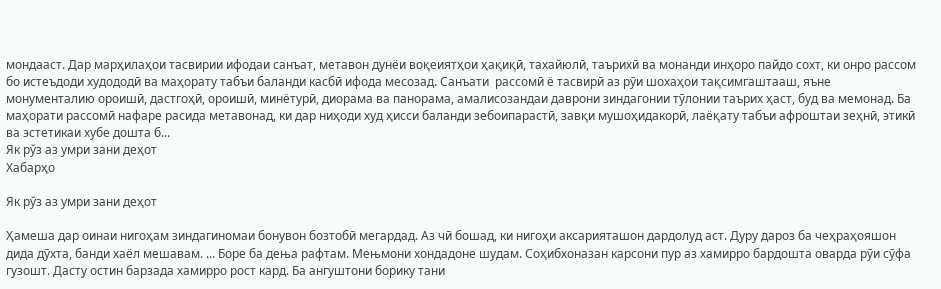мондааст. Дар марҳилаҳои тасвирии ифодаи санъат, метавон дунёи воқеиятҳои ҳақиқӣ, тахайюлӣ, таърихӣ ва монанди инҳоро пайдо сохт, ки онро рассом бо истеъдоди худододӣ ва маҳорату табъи баланди касбӣ ифода месозад. Санъати  рассомӣ ё тасвирӣ аз рȳи шохаҳои тақсимгаштааш, яъне монументалию ороишӣ, дастгоҳӣ, ороишӣ, минётурӣ, диорама ва панорама, амалисозандаи даврони зиндагонии тӯлонии таърих ҳаст, буд ва мемонад. Ба маҳорати рассомӣ нафаре расида метавонад, ки дар ниҳоди худ ҳисси баланди зебоипарастӣ, завқи мушоҳидакорӣ, лаёқату табъи афроштаи зеҳнӣ, этикӣ ва эстетикаи хубе дошта б...
Як рўз аз умри зани деҳот
Хабарҳо

Як рўз аз умри зани деҳот

Ҳамеша дар оинаи нигоҳам зиндагиномаи бонувон бозтобӣ мегардад. Аз чӣ бошад, ки нигоҳи аксарияташон дардолуд аст. Дуру дароз ба чеҳраҳояшон дида дӯхта, банди хаёл мешавам. ... Боре ба дења рафтам. Мењмони хондадоне шудам. Соҳибхоназан карсони пур аз хамирро бардошта оварда рӯи сӯфа гузошт. Дасту остин барзада хамирро рост кард. Ба ангуштони борику тани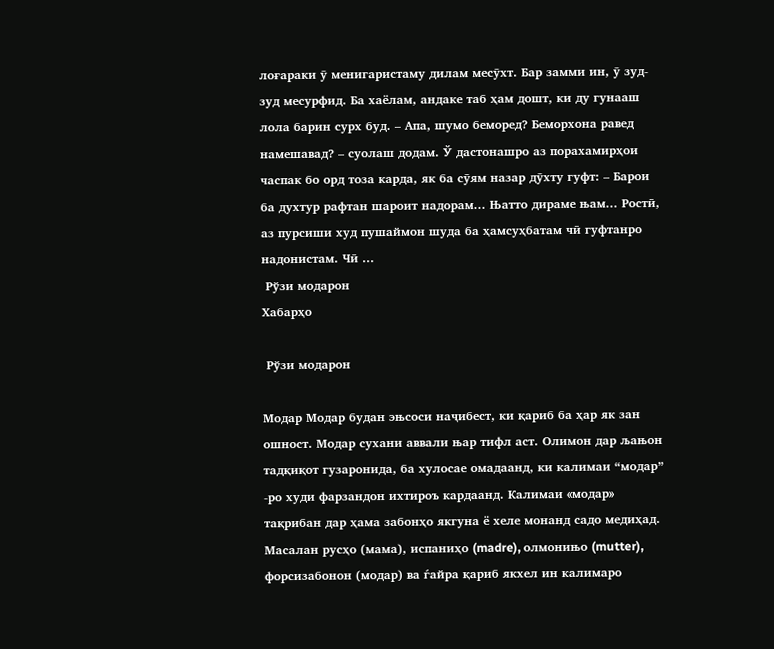лоғараки ӯ менигаристаму дилам месӯхт. Бар замми ин, ӯ зуд-зуд месурфид. Ба хаёлам, андаке таб ҳам дошт, ки ду гунааш лола барин сурх буд. – Апа, шумо беморед? Беморхона равед намешавад? – суолаш додам. Ў дастонашро аз порахамирҳои часпак бо орд тоза карда, як ба сӯям назар дӯхту гуфт: – Барои ба духтур рафтан шароит надорам... Њатто дираме њам... Ростӣ, аз пурсиши худ пушаймон шуда ба ҳамсуҳбатам чӣ гуфтанро надонистам. Чӣ ...
 Рўзи модарон
Хабарҳо

 Рўзи модарон

Модар Модар будан эњсоси наҷибест, ки қариб ба ҳар як зан ошност. Модар сухани аввали њар тифл аст. Олимон дар љањон тадқиқот гузаронида, ба хулосае омадаанд, ки калимаи “модар” -ро худи фарзандон ихтироъ кардаанд. Калимаи «модар» тақрибан дар ҳама забонҳо якгуна ё хеле монанд садо медиҳад. Масалан русҳо (мама), испаниҳо (madre), олмонињо (mutter), форсизабонон (модар) ва ѓайра қариб якхел ин калимаро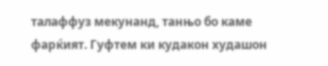талаффуз мекунанд, танњо бо каме фарќият. Гуфтем ки кудакон худашон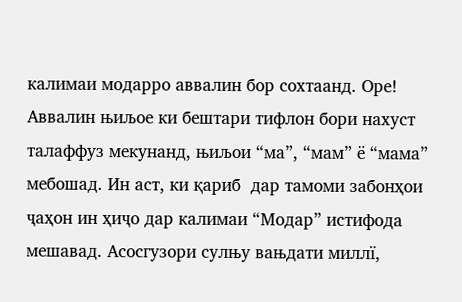калимаи модарро аввалин бор сохтаанд. Оре! Аввалин њиљое ки бештари тифлон бори нахуст талаффуз мекунанд, њиљои “ма”, “мам” ё “мама” мебошад. Ин аст, ки қариб  дар тамоми забонҳои  ҷаҳон ин ҳиҷо дар калимаи “Модар” истифода мешавад. Асосгузори сулњу вањдати миллї,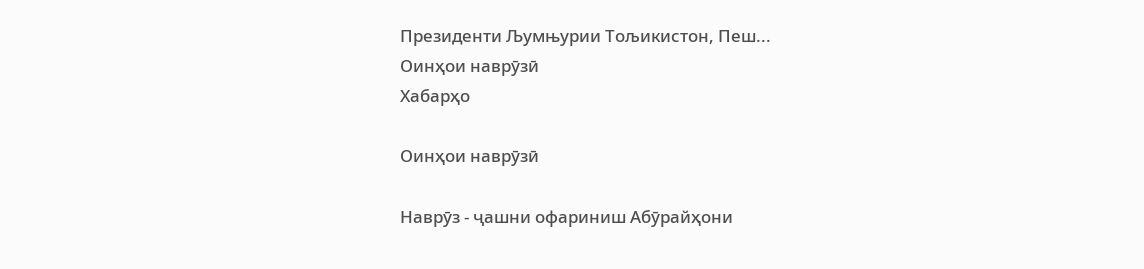Президенти Љумњурии Тољикистон, Пеш...
Оинҳои наврӯзӣ
Хабарҳо

Оинҳои наврӯзӣ

Наврӯз - ҷашни офариниш Абӯрайҳони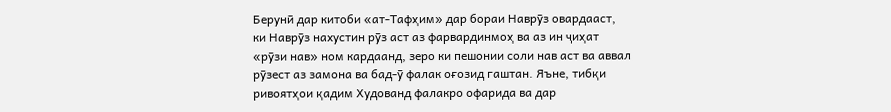Берунӣ дар китоби «ат-Тафҳим» дар бораи Наврӯз овардааст, ки Наврӯз нахустин рӯз аст аз фарвардинмоҳ ва аз ин ҷиҳат «рӯзи нав» ном кардаанд, зеро ки пешонии соли нав аст ва аввал рӯзест аз замона ва бад-ӯ фалак оғозид гаштан. Яъне, тибқи ривоятҳои қадим Худованд фалакро офарида ва дар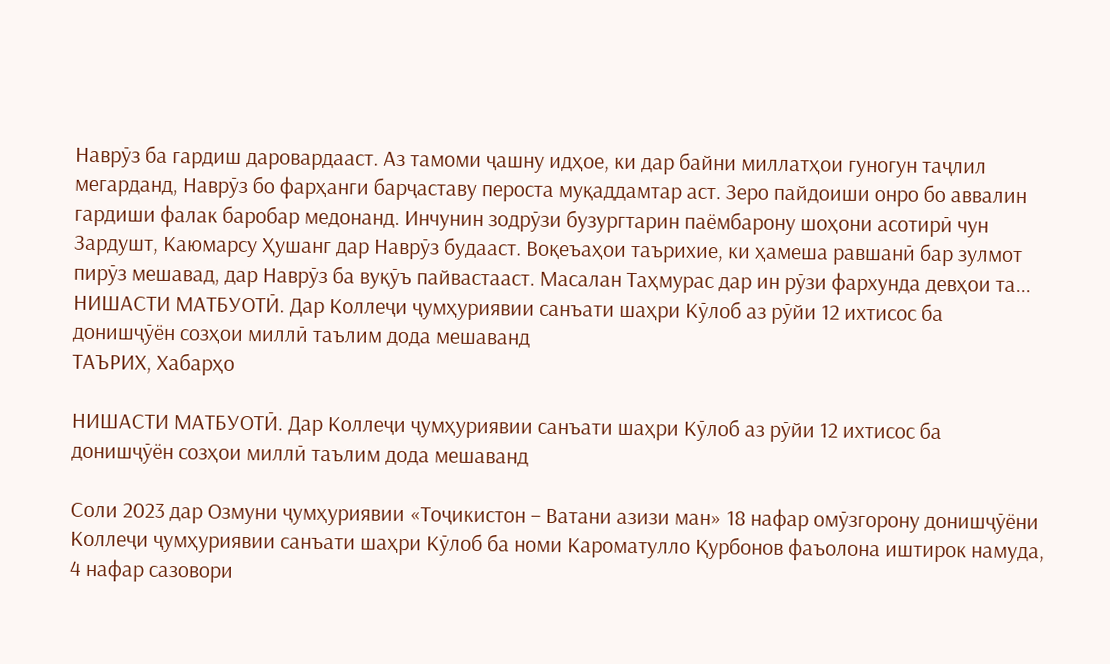Наврӯз ба гардиш даровардааст. Аз тамоми ҷашну идҳое, ки дар байни миллатҳои гуногун таҷлил мегарданд, Наврӯз бо фарҳанги барҷаставу пероста муқаддамтар аст. Зеро пайдоиши онро бо аввалин гардиши фалак баробар медонанд. Инчунин зодрӯзи бузургтарин паёмбарону шоҳони асотирӣ чун Зардушт, Каюмарсу Ҳушанг дар Наврӯз будааст. Воқеъаҳои таърихие, ки ҳамеша равшанӣ бар зулмот пирӯз мешавад, дар Наврӯз ба вуқӯъ пайвастааст. Масалан Таҳмурас дар ин рӯзи фархунда девҳои та...
НИШАСТИ МАТБУОТӢ. Дар Коллеҷи ҷумҳуриявии санъати шаҳри Кӯлоб аз рӯйи 12 ихтисос ба донишҷӯён созҳои миллӣ таълим дода мешаванд
ТАЪРИХ, Хабарҳо

НИШАСТИ МАТБУОТӢ. Дар Коллеҷи ҷумҳуриявии санъати шаҳри Кӯлоб аз рӯйи 12 ихтисос ба донишҷӯён созҳои миллӣ таълим дода мешаванд

Соли 2023 дар Озмуни ҷумҳуриявии «Тоҷикистон – Ватани азизи ман» 18 нафар омӯзгорону донишҷӯёни Коллеҷи ҷумҳуриявии санъати шаҳри Кӯлоб ба номи Кароматулло Қурбонов фаъолона иштирок намуда, 4 нафар сазовори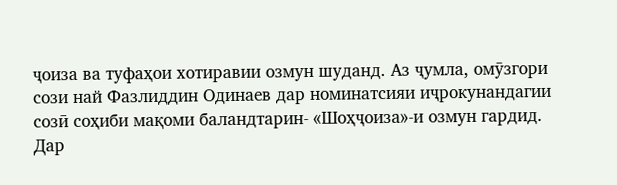ҷоиза ва туфаҳои хотиравии озмун шуданд. Аз ҷумла, омӯзгори сози най Фазлиддин Одинаев дар номинатсияи иҷрокунандагии созӣ соҳиби мақоми баландтарин- «Шоҳҷоиза»-и озмун гардид. Дар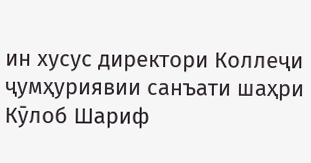ин хусус директори Коллеҷи ҷумҳуриявии санъати шаҳри Кӯлоб Шариф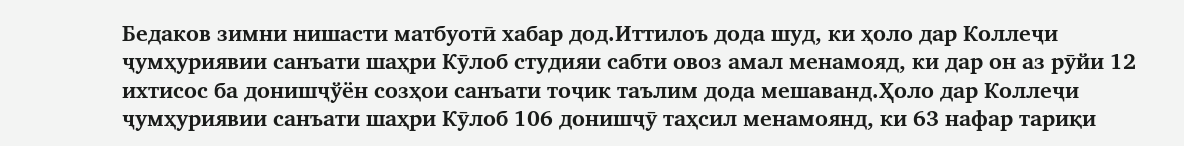Бедаков зимни нишасти матбуотӣ хабар дод.Иттилоъ дода шуд, ки ҳоло дар Коллеҷи ҷумҳуриявии санъати шаҳри Кӯлоб студияи сабти овоз амал менамояд, ки дар он аз рӯйи 12 ихтисос ба донишҷўён созҳои санъати тоҷик таълим дода мешаванд.Ҳоло дар Коллеҷи ҷумҳуриявии санъати шаҳри Кӯлоб 106 донишҷӯ таҳсил менамоянд, ки 63 нафар тариқи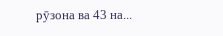рӯзона ва 43 на...